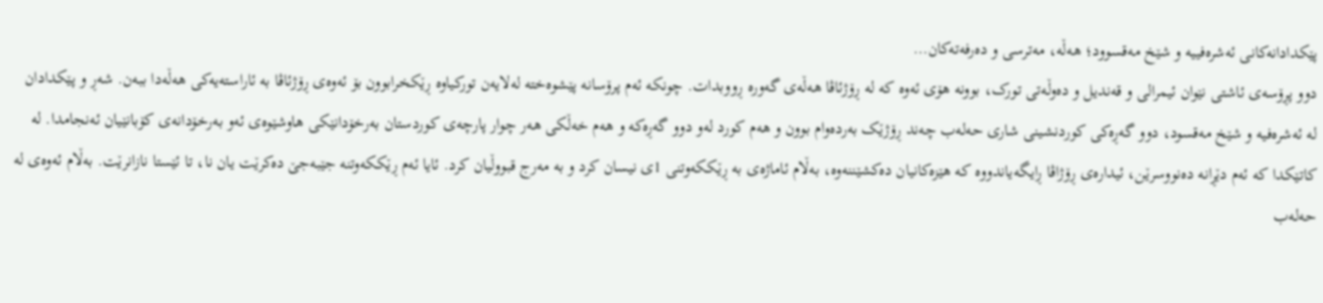پێکدادانەکانی ئەشرەفییە و شێخ مەقسوود؛ هەڵە، مەترسی و دەرفەتەکان…
دوو پڕۆسەی ئاشتی نێوان ئیمرالی و قەندیل و دەوڵەتی تورک، بوونە هۆی ئەوە کە لە ڕۆژئاڤا هەڵەی گەورە ڕووبدات. چونکە ئەم پرۆسانە پێشوەختە لەلایەن تورکیاوە ڕێکخرابوون بۆ ئەوەی ڕۆژئاڤا بە ئاراستەیەکی هەڵەدا ببەن. شەڕ و پێکدادان لە ئەشرەفیە و شێخ مەقسود، دوو گەڕەکی کوردنشینی شاری حەلەب چەند ڕۆژێک بەردەوام بوون و هەم کورد لەو دوو گەڕەکە و هەم خەڵکی هەر چوار پارچەی کوردستان بەرخۆدانێکی هاوشێوەی ئەو بەرخۆدانەی کۆبانێیان ئەنجامدا. لە کاتێکدا کە ئەم دێڕانە دەنووسرێن، ئیدارەی ڕۆژاڤا ڕایگەیاندووە کە هێزەکانیان دەکشێننەوە، بەڵام ئاماژەی بە ڕێککەوتنی 1ی نیسان کرد و بە مەرج قبووڵیان کرد. ئایا ئەم ڕێککەوتنە جێبەجێ دەکرێت یان نا، تا ئێستا نازانرێت. بەڵام ئەوەی لە حەلەب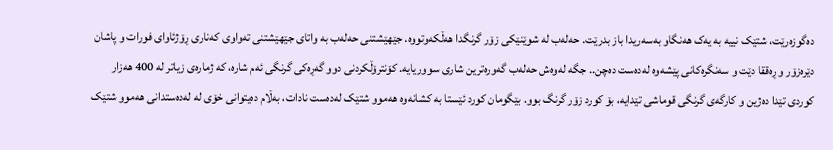دەگوزەرێت، شتێک نییە بە یەک هەنگاو بەسەریدا باز بدرێت. حەلەب لە شوێنێکی زۆر گرنگدا هەڵکەوتووە. جێهێشتنی حەلەب بە واتای جێهێشتنی تەواوی کەناری ڕۆژئاوای فورات و پاشان دێرەزۆر و ڕەققا دێت و سەنگرەکانی پێشەوە لەدەست دەچن.. جگە لەوەش حەلەب گەورەترین شاری سووریایە. کۆنترۆڵکردنی دوو گەڕەکی گرنگی ئەم شارە، کە ژمارەی زیاتر لە 400 هەزار کوردی تێدا دەژین و کارگەی گرنگی قوماشی تێدایە، بۆ کورد زۆر گرنگ بوو. بێگومان کورد ئێستا بە کشانەوە هەموو شتێک لەدەست نادات، بەڵام دەیتوانی خۆی لە لەدەستدانی هەموو شتێک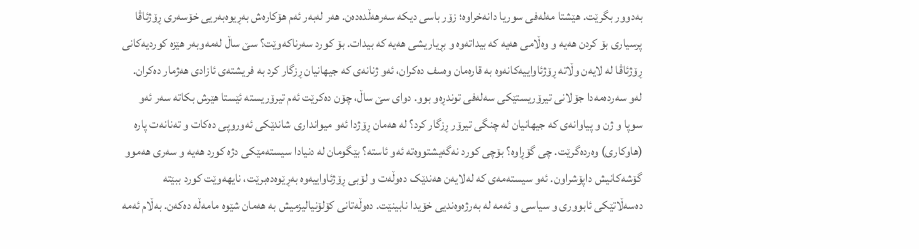بەدوور بگرێت. هێشتا مەلەفی سوریا دانەخراوە؛ زۆر باسی دیکە سەرهەڵدەدەن. هەر لەبەر ئەم هۆکارەش بەڕیوەبەریی خۆسەری ڕۆژئاڤا پرسیاری بۆ کردن هەیە و وەڵامی هەیە کە بیداتەوە و بڕیاریشی هەیە کە بیدات. بۆ کورد سەرناکەوێت؟ سێ ساڵ لەمەوبەر هێزە کوردیەکانی ڕۆژئاڤا لە لایەن وڵاتە ڕۆژئاواییەکانەوە بە قارەمان وەسف دەکران، ئەو ژنانەی کە جیهانیان ڕزگار کرد بە فریشتەی ئازادی هەژمار دەکران. لەو سەردەمەدا جۆلانی تیرۆریستێکی سەلەفی توندڕەو بوو. دوای سێ ساڵ، چۆن دەکرێت ئەم تیرۆریستە ئێستا هێرش بکاتە سەر ئەو سوپا و ژن و پیاوانەی کە جیهانیان لە چنگی تیرۆر ڕزگار کرد؟ لە هەمان ڕۆژدا ئەو میوانداری شاندێکی ئەوروپی دەکات و تەنانەت پارە (هاوکاری) وەردەگرێت. چی گۆڕاوە؟ بۆچی کورد نەگەیشتووەتە ئەو ئاستە؟ بێگومان لە دنیادا سیستەمێکی دژە کورد هەیە و سەری هەموو گۆشەکانیش داپۆشراون. ئەو سیستەمەی کە لەلایەن هەندێک دەوڵەت و لۆبی ڕۆژئاواییەوە بەڕێوەدەبرێت، نایهەوێت کورد ببێتە دەسەڵاتێکی ئابووری و سیاسی و ئەمە لە بەرژەوەندیی خۆیدا نابینێت. دەوڵەتانی کۆلۆنیالیزمیش بە هەمان شێوە مامەڵە دەکەن. بەڵام ئەمە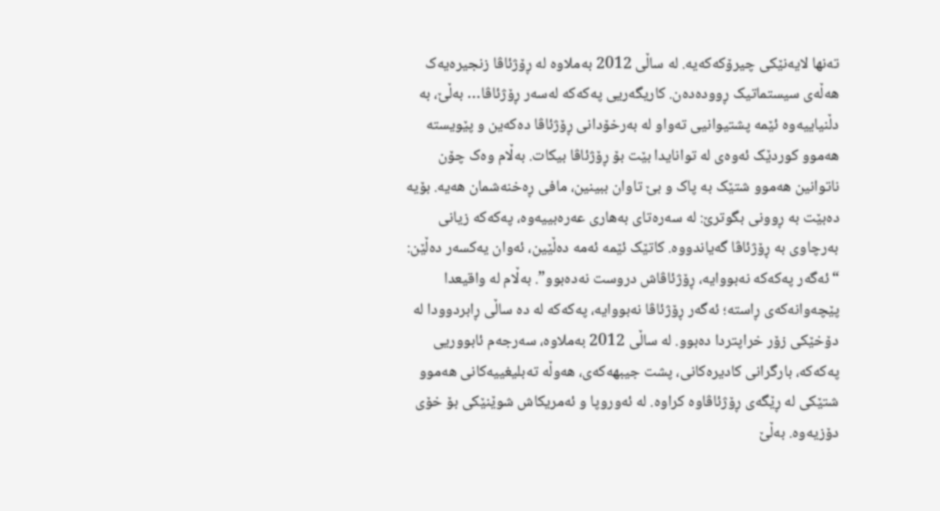تەنها لایەنێکی چیرۆکەکەیە. لە ساڵی 2012 بەملاوە لە ڕۆژئاڤا زنجیرەیەک هەڵەی سیستماتیک ڕوودەدەن. کاریگەریی پەکەکە لەسەر ڕۆژئاڤا… بەڵێ، بە دڵنیاییەوە ئێمە پشتیوانیی تەواو لە بەرخۆدانی ڕۆژئاڤا دەکەین و پێویستە هەموو کوردێک ئەوەی لە توانایدا بێت بۆ ڕۆژئاڤا بیکات. بەڵام وەک چۆن ناتوانین هەموو شتێک بە پاک و بێ تاوان ببینین، مافی ڕەخنەشمان هەیە. بۆیە دەبێت بە ڕوونی بگوترێ: لە سەرەتای بەهاری عەرەبییەوە، پەکەکە زیانی بەرچاوی بە ڕۆژئاڤا گەیاندووە. کاتێک ئێمە ئەمە دەڵێین، ئەوان یەکسەر دەڵێن: “ئەگەر پەکەکە نەبووایە، ڕۆژئاڤاش دروست نەدەبوو”. بەڵام لە واقیعدا پێچەوانەکەی ڕاستە؛ ئەگەر ڕۆژئاڤا نەبووایە، پەکەکە لە دە ساڵی ڕابردوودا لە دۆخێکی زۆر خراپتردا دەبوو. لە ساڵی 2012 بەملاوە، سەرجەم ئابووریی پەکەکە، بارگرانی کادیرەکانی، پشت جیبهەکەی، هەوڵە تەبلیغییەکانی هەموو شتێکی لە ڕێگەی ڕۆژئاڤاوە کراوە. لە ئەوروپا و ئەمریکاش شوێنێکی بۆ خۆی دۆزیەوە. بەڵێ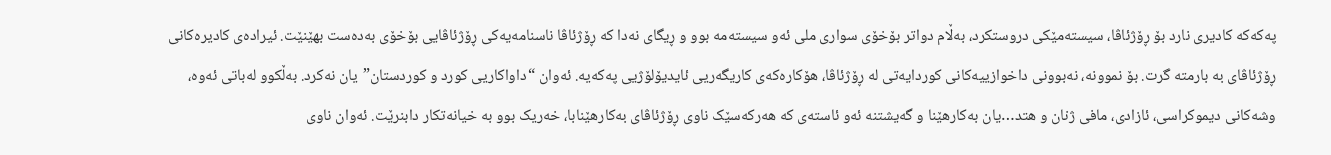پەکەکە کادیری نارد بۆ ڕۆژئاڤا، سیستەمێکی دروستکرد، بەڵام دواتر بۆخۆی سواری ملی ئەو سیستەمە بوو و ڕیگای نەدا کە ڕۆژئاڤا ناسنامەیەکی ڕۆژئاڤایی بۆخۆی بەدەست بهێنێت. ئیرادەی کادیرەکانی ڕۆژئاڤای بە بارمتە گرت. بۆ نموونە، نەبوونی داخوازییەکانی کوردایەتی لە ڕۆژئاڤا، هۆکارەکەی کاریگەریی ئایدیۆلۆژیی پەکەیە. ئەوان “داواکاریی کورد و کوردستان”یان نەکرد. بەڵکوو لەباتی ئەوە، وشەکانی دیموکراسی، ئازادی، مافی ژنان و هتد…یان بەکارهێنا و گەیشتنە ئەو ئاستەی کە هەرکەسێک ناوی ڕۆژئاڤای بەکارهێنابا، خەریک بوو بە خیانەتکار دابنرێت. ئەوان ناوی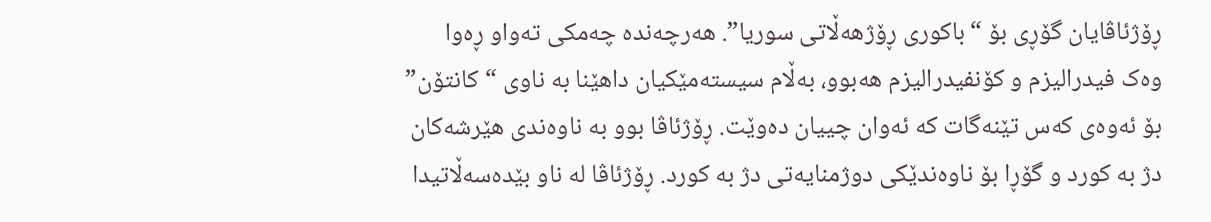ڕۆژئاڤایان گۆڕی بۆ “باکوری ڕۆژهەڵاتی سوریا”. هەرچەندە چەمکی تەواو ڕەوا وەک فیدرالیزم و کۆنفیدرالیزم هەبوو، بەڵام سیستەمێکیان داهێنا بە ناوی “کانتۆن” بۆ ئەوەی کەس تێنەگات کە ئەوان چییان دەوێت. ڕۆژئاڤا بوو بە ناوەندی هێرشەکان دژ بە کورد و گۆڕا بۆ ناوەندێکی دوژمنایەتی دژ بە کورد. ڕۆژئاڤا لە ناو بێدەسەڵاتیدا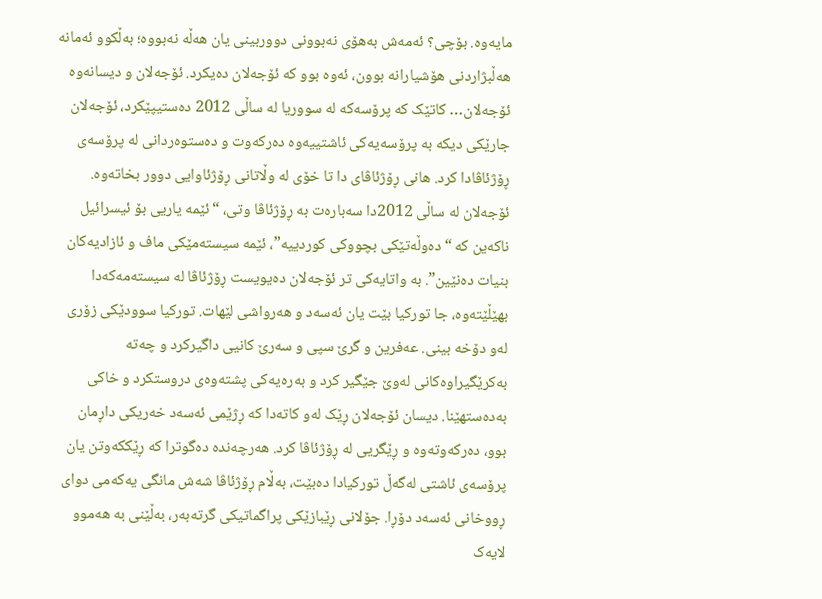مایەوە. بۆچی؟ ئەمەش بەهۆی نەبوونی دووربینی یان هەڵە نەبووە؛ بەڵکوو ئەمانە هەڵبژاردنی هۆشیارانە بوون، ئەوە بوو کە ئۆجەلان دەیکرد. ئۆجەلان و دیسانەوە ئۆجەلان… کاتێک کە پرۆسەکە لە سووریا لە ساڵی 2012 دەستیپێکرد، ئۆجەلان جارێکی دیکە بە پرۆسەیەکی ئاشتییەوە دەرکەوت و دەستوەردانی لە پرۆسەی ڕۆژئاڤادا کرد. هانی ڕۆژئاڤای دا تا خۆی لە وڵاتانی ڕۆژئاوایی دوور بخاتەوە. ئۆجەلان لە ساڵی 2012دا سەبارەت بە ڕۆژئاڤا وتی، “ئێمە یاریی بۆ ئیسرائیل ناکەین کە “دەوڵەتێکی بچووکی کوردییە”، ئێمە سیستەمێکی ماف و ئازادیەکان بنیات دەنێین”. بە واتایەکی تر ئۆجەلان دەیویست ڕۆژئاڤا لە سیستەمەکەدا بهێڵێتەوە، جا تورکیا بێت یان ئەسەد و هەرواشی لێهات. تورکیا سوودێکی زۆری لەو دۆخە بینی. عەفرین و گرێ سپی و سەرێ کانیی داگیرکرد و چەتە بەکرێگیراوەکانی لەوێ جێگیر کرد و بەرەیەکی پشتەوەی دروستکرد و خاکی بەدەستهێنا. دیسان ئۆجەلان ڕێک لەو کاتەدا کە ڕژێمی ئەسەد خەریکی داڕمان بوو، دەرکەوتەوە و ڕێگریی لە ڕۆژئاڤا کرد. هەرچەندە دەگوترا کە ڕێککەوتن یان پرۆسەی ئاشتی لەگەڵ تورکیادا دەبێت، بەڵام ڕۆژئاڤا شەش مانگی یەکەمی دوای ڕووخانی ئەسەد دۆڕا. جۆلانی ڕێبازێکی پراگماتیکی گرتەبەر، بەڵێنی بە هەموو لایەک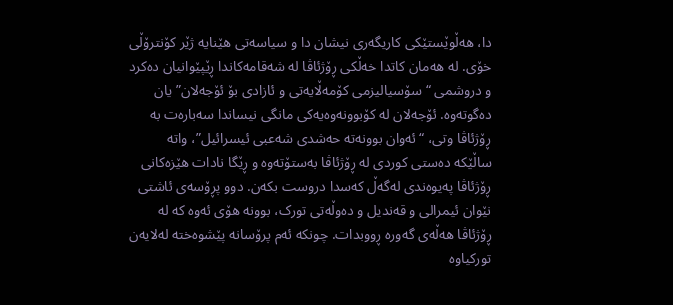دا، هەڵوێستێکی کاریگەری نیشان دا و سیاسەتی هێنایە ژێر کۆنترۆڵی خۆی. لە هەمان کاتدا خەڵکی ڕۆژئاڤا لە شەقامەکاندا ڕێپێوانیان دەکرد و دروشمی “سۆسیالیزمی کۆمەڵایەتی و ئازادی بۆ ئۆجەلان”یان دەگوتەوە. ئۆجەلان لە کۆبوونەوەیەکی مانگی نیساندا سەبارەت بە ڕۆژئاڤا وتی، “ئەوان بوونەتە حەشدی شەعبی ئیسرائیل”، واتە ساڵێکە دەستی کوردی لە ڕۆژئاڤا بەستۆتەوە و ڕێگا نادات هێزەکانی ڕۆژئاڤا پەیوەندی لەگەڵ کەسدا دروست بکەن. دوو پڕۆسەی ئاشتی نێوان ئیمرالی و قەندیل و دەوڵەتی تورک، بوونە هۆی ئەوە کە لە ڕۆژئاڤا هەڵەی گەورە ڕووبدات. چونکە ئەم پرۆسانە پێشوەختە لەلایەن تورکیاوە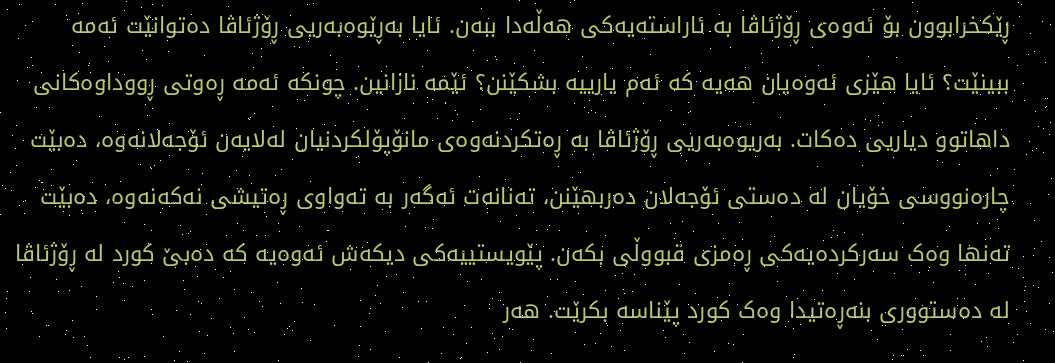ڕێکخرابوون بۆ ئەوەی ڕۆژئاڤا بە ئاراستەیەکی هەڵەدا ببەن. ئایا بەڕێوەبەریی ڕۆژئاڤا دەتوانێت ئەمە ببینێت؟ ئایا هێزی ئەوەیان هەیە کە ئەم یارییە بشکێنن؟ ئێمە نازانین. چونکە ئەمە ڕەوتی ڕووداوەکانی داهاتوو دیاریی دەکات. بەریوەبەریی ڕۆژئاڤا بە ڕەتکردنەوەی مانۆپۆلکردنیان لەلایەن ئۆجەلانەوە، دەبێت چارەنووسی خۆیان لە دەستی ئۆجەلان دەربهێنن، تەنانەت ئەگەر بە تەواوی ڕەتیشی نەکەنەوە، دەبێت تەنها وەک سەرکردەیەکی ڕەمزی قبووڵی بکەن. پێویستییەکی دیکەش ئەوەیە کە دەبێ کورد لە ڕۆژئاڤا لە دەستووری بنەڕەتیدا وەک کورد پێناسە بکرێت. هەر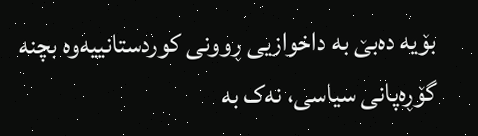بۆیە دەبێ بە داخوازیی ڕوونی کوردستانییەوە بچنە گۆڕەپانی سیاسی، نەک بە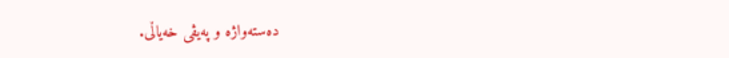دەستەواژە و پەیڤی خەیاڵی.